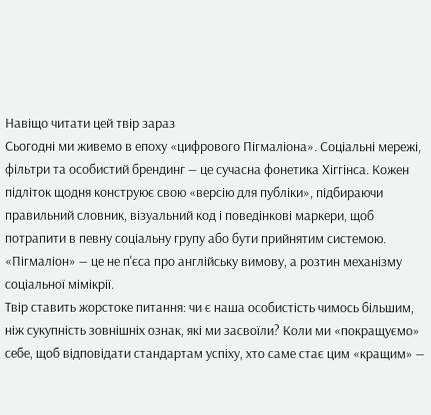Навіщо читати цей твір зараз
Сьогодні ми живемо в епоху «цифрового Пігмаліона». Соціальні мережі, фільтри та особистий брендинг — це сучасна фонетика Хіггінса. Кожен підліток щодня конструює свою «версію для публіки», підбираючи правильний словник, візуальний код і поведінкові маркери, щоб потрапити в певну соціальну групу або бути прийнятим системою. «Пігмаліон» — це не п'єса про англійську вимову, а розтин механізму соціальної мімікрії.
Твір ставить жорстоке питання: чи є наша особистість чимось більшим, ніж сукупність зовнішніх ознак, які ми засвоїли? Коли ми «покращуємо» себе, щоб відповідати стандартам успіху, хто саме стає цим «кращим» —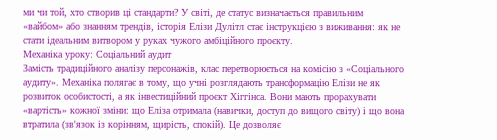ми чи той, хто створив ці стандарти? У світі, де статус визначається правильним «вайбом» або знанням трендів, історія Елізи Дулітл стає інструкцією з виживання: як не стати ідеальним витвором у руках чужого амбіційного проєкту.
Механіка уроку: Соціальний аудит
Замість традиційного аналізу персонажів, клас перетворюється на комісію з «Соціального аудиту». Механіка полягає в тому, що учні розглядають трансформацію Елізи не як розвиток особистості, а як інвестиційний проєкт Хіггінса. Вони мають прорахувати «вартість» кожної зміни: що Еліза отримала (навички, доступ до вищого світу) і що вона втратила (зв'язок із корінням, щирість, спокій). Це дозволяє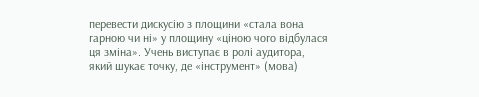перевести дискусію з площини «стала вона гарною чи ні» у площину «ціною чого відбулася ця зміна». Учень виступає в ролі аудитора, який шукає точку, де «інструмент» (мова)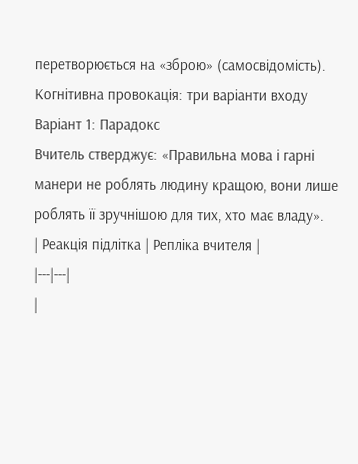перетворюється на «зброю» (самосвідомість).
Когнітивна провокація: три варіанти входу
Варіант 1: Парадокс
Вчитель стверджує: «Правильна мова і гарні манери не роблять людину кращою, вони лише роблять її зручнішою для тих, хто має владу».
| Реакція підлітка | Репліка вчителя |
|---|---|
|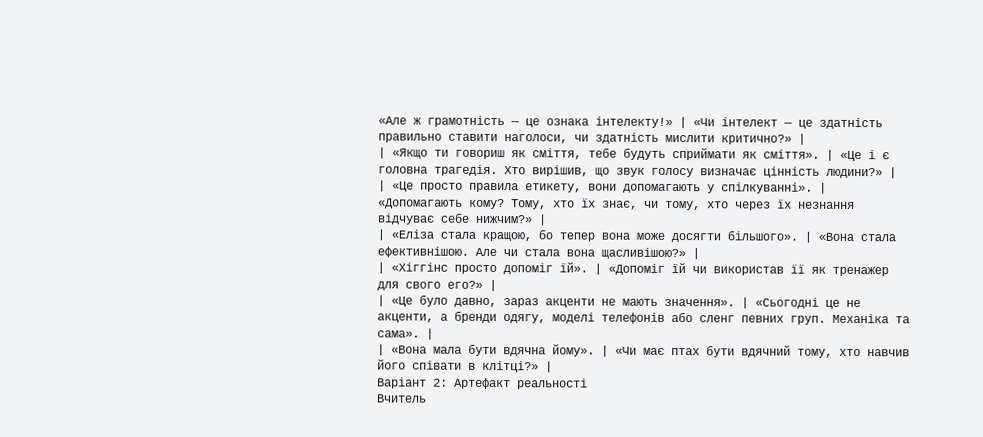«Але ж грамотність — це ознака інтелекту!» | «Чи інтелект — це здатність правильно ставити наголоси, чи здатність мислити критично?» |
| «Якщо ти говориш як сміття, тебе будуть сприймати як сміття». | «Це і є головна трагедія. Хто вирішив, що звук голосу визначає цінність людини?» |
| «Це просто правила етикету, вони допомагають у спілкуванні». | «Допомагають кому? Тому, хто їх знає, чи тому, хто через їх незнання відчуває себе нижчим?» |
| «Еліза стала кращою, бо тепер вона може досягти більшого». | «Вона стала ефективнішою. Але чи стала вона щасливішою?» |
| «Хіггінс просто допоміг їй». | «Допоміг їй чи використав її як тренажер для свого его?» |
| «Це було давно, зараз акценти не мають значення». | «Сьогодні це не акценти, а бренди одягу, моделі телефонів або сленг певних груп. Механіка та сама». |
| «Вона мала бути вдячна йому». | «Чи має птах бути вдячний тому, хто навчив його співати в клітці?» |
Варіант 2: Артефакт реальності
Вчитель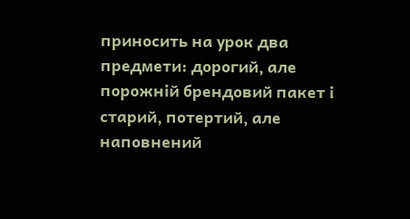приносить на урок два предмети: дорогий, але порожній брендовий пакет і старий, потертий, але наповнений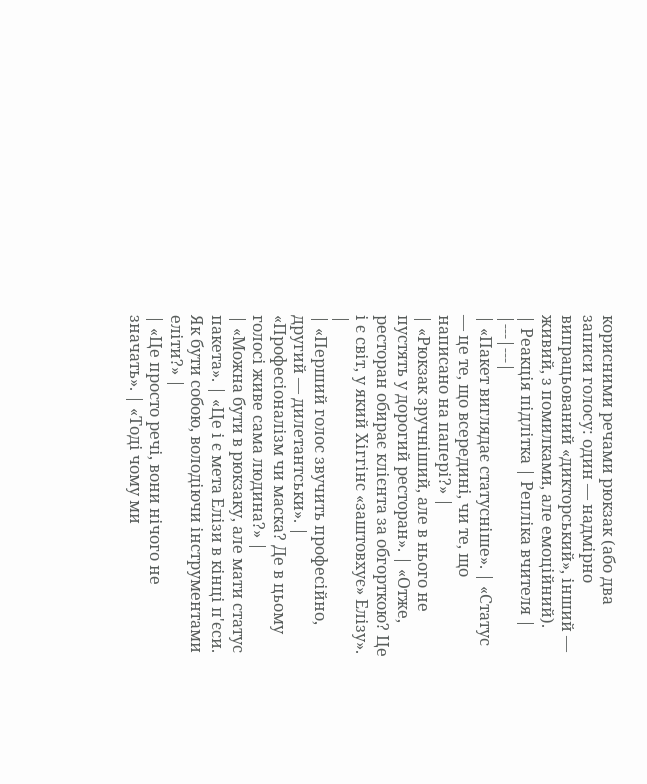корисними речами рюкзак (або два записи голосу: один — надмірно випрацьований «дикторський», інший — живий, з помилками, але емоційний).
| Реакція підлітка | Репліка вчителя |
|---|---|
| «Пакет виглядає статусніше». | «Статус — це те, що всередині, чи те, що написано на папері?» |
| «Рюкзак зручніший, але в нього не пустять у дорогий ресторан». | «Отже, ресторан обирає клієнта за обгорткою? Це і є світ, у який Хіггінс «заштовхує» Елізу». |
| «Перший голос звучить професійно, другий — дилетантськи». | «Професіоналізм чи маска? Де в цьому голосі живе сама людина?» |
| «Можна бути в рюкзаку, але мати статус пакета». | «Це і є мета Елізи в кінці п'єси. Як бути собою, володіючи інструментами еліти?» |
| «Це просто речі, вони нічого не значать». | «Тоді чому ми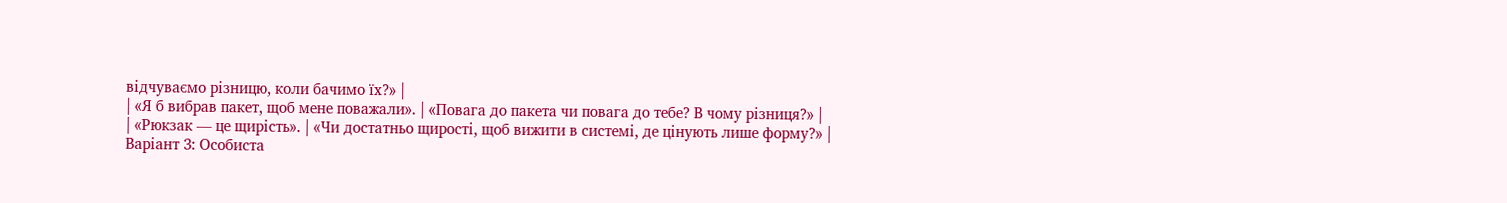відчуваємо різницю, коли бачимо їх?» |
| «Я б вибрав пакет, щоб мене поважали». | «Повага до пакета чи повага до тебе? В чому різниця?» |
| «Рюкзак — це щирість». | «Чи достатньо щирості, щоб вижити в системі, де цінують лише форму?» |
Варіант 3: Особиста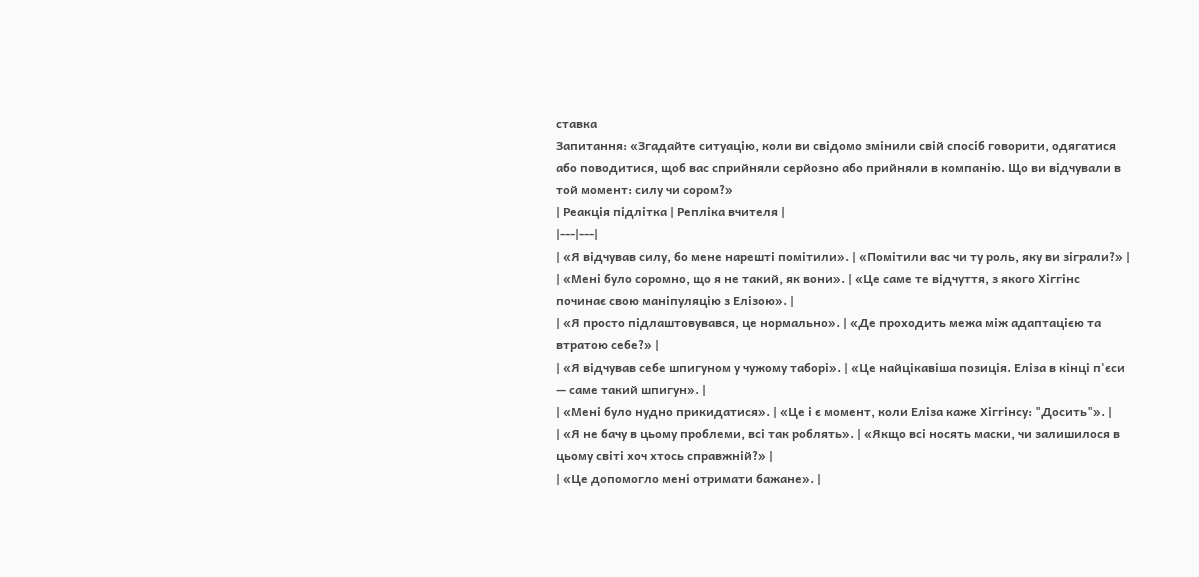ставка
Запитання: «Згадайте ситуацію, коли ви свідомо змінили свій спосіб говорити, одягатися або поводитися, щоб вас сприйняли серйозно або прийняли в компанію. Що ви відчували в той момент: силу чи сором?»
| Реакція підлітка | Репліка вчителя |
|---|---|
| «Я відчував силу, бо мене нарешті помітили». | «Помітили вас чи ту роль, яку ви зіграли?» |
| «Мені було соромно, що я не такий, як вони». | «Це саме те відчуття, з якого Хіггінс починає свою маніпуляцію з Елізою». |
| «Я просто підлаштовувався, це нормально». | «Де проходить межа між адаптацією та втратою себе?» |
| «Я відчував себе шпигуном у чужому таборі». | «Це найцікавіша позиція. Еліза в кінці п'єси — саме такий шпигун». |
| «Мені було нудно прикидатися». | «Це і є момент, коли Еліза каже Хіггінсу: "Досить"». |
| «Я не бачу в цьому проблеми, всі так роблять». | «Якщо всі носять маски, чи залишилося в цьому світі хоч хтось справжній?» |
| «Це допомогло мені отримати бажане». |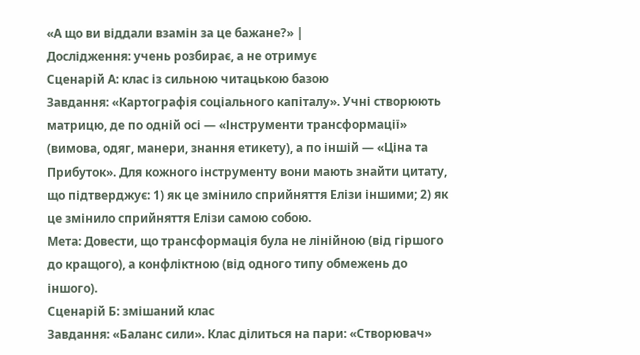«А що ви віддали взамін за це бажане?» |
Дослідження: учень розбирає, а не отримує
Сценарій А: клас із сильною читацькою базою
Завдання: «Картографія соціального капіталу». Учні створюють матрицю, де по одній осі — «Інструменти трансформації» (вимова, одяг, манери, знання етикету), а по іншій — «Ціна та Прибуток». Для кожного інструменту вони мають знайти цитату, що підтверджує: 1) як це змінило сприйняття Елізи іншими; 2) як це змінило сприйняття Елізи самою собою.
Мета: Довести, що трансформація була не лінійною (від гіршого до кращого), а конфліктною (від одного типу обмежень до іншого).
Сценарій Б: змішаний клас
Завдання: «Баланс сили». Клас ділиться на пари: «Створювач»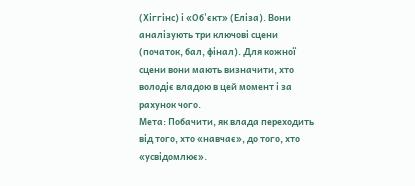(Хіггінс) і «Об'єкт» (Еліза). Вони аналізують три ключові сцени (початок, бал, фінал). Для кожної сцени вони мають визначити, хто володіє владою в цей момент і за рахунок чого.
Мета: Побачити, як влада переходить від того, хто «навчає», до того, хто «усвідомлює».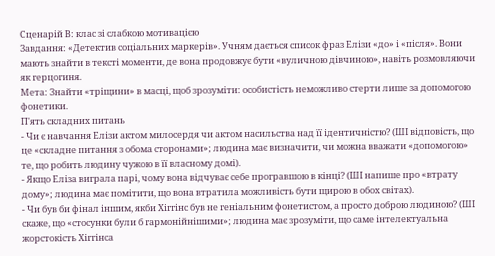Сценарій В: клас зі слабкою мотивацією
Завдання: «Детектив соціальних маркерів». Учням дається список фраз Елізи «до» і «після». Вони мають знайти в тексті моменти, де вона продовжує бути «вуличною дівчиною», навіть розмовляючи як герцогиня.
Мета: Знайти «тріщини» в масці, щоб зрозуміти: особистість неможливо стерти лише за допомогою фонетики.
П'ять складних питань
- Чи є навчання Елізи актом милосердя чи актом насильства над її ідентичністю? (ШІ відповість, що це «складне питання з обома сторонами»; людина має визначити, чи можна вважати «допомогою» те, що робить людину чужою в її власному домі).
- Якщо Еліза виграла парі, чому вона відчуває себе програвшою в кінці? (ШІ напише про «втрату дому»; людина має помітити, що вона втратила можливість бути щирою в обох світах).
- Чи був би фінал іншим, якби Хіггінс був не геніальним фонетистом, а просто доброю людиною? (ШІ скаже, що «стосунки були б гармонійнішими»; людина має зрозуміти, що саме інтелектуальна жорстокість Хіггінса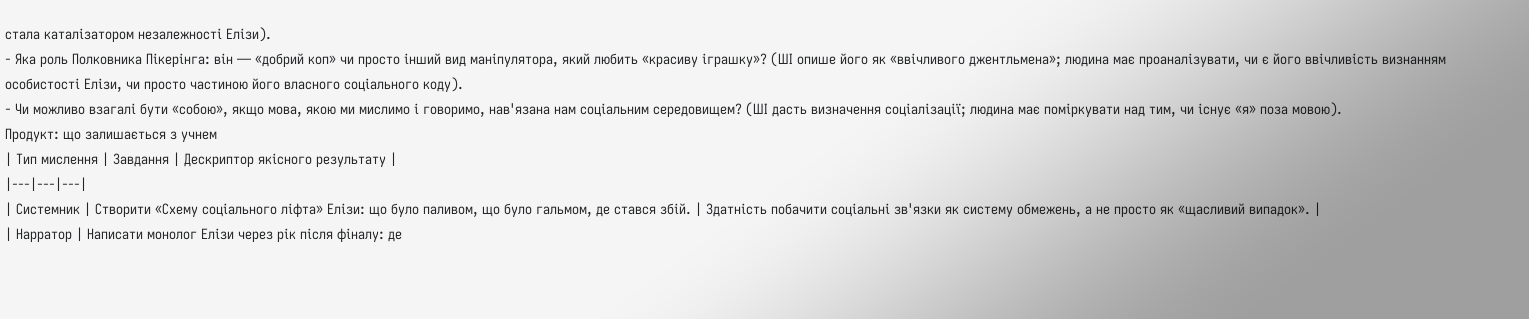стала каталізатором незалежності Елізи).
- Яка роль Полковника Пікерінга: він — «добрий коп» чи просто інший вид маніпулятора, який любить «красиву іграшку»? (ШІ опише його як «ввічливого джентльмена»; людина має проаналізувати, чи є його ввічливість визнанням особистості Елізи, чи просто частиною його власного соціального коду).
- Чи можливо взагалі бути «собою», якщо мова, якою ми мислимо і говоримо, нав'язана нам соціальним середовищем? (ШІ дасть визначення соціалізації; людина має поміркувати над тим, чи існує «я» поза мовою).
Продукт: що залишається з учнем
| Тип мислення | Завдання | Дескриптор якісного результату |
|---|---|---|
| Системник | Створити «Схему соціального ліфта» Елізи: що було паливом, що було гальмом, де стався збій. | Здатність побачити соціальні зв'язки як систему обмежень, а не просто як «щасливий випадок». |
| Нарратор | Написати монолог Елізи через рік після фіналу: де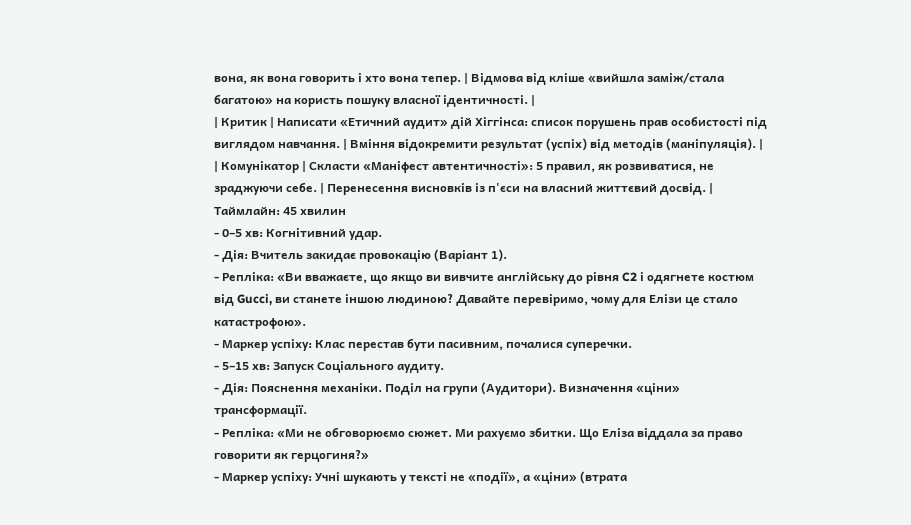вона, як вона говорить і хто вона тепер. | Відмова від кліше «вийшла заміж/стала багатою» на користь пошуку власної ідентичності. |
| Критик | Написати «Етичний аудит» дій Хіггінса: список порушень прав особистості під виглядом навчання. | Вміння відокремити результат (успіх) від методів (маніпуляція). |
| Комунікатор | Скласти «Маніфест автентичності»: 5 правил, як розвиватися, не зраджуючи себе. | Перенесення висновків із п'єси на власний життєвий досвід. |
Таймлайн: 45 хвилин
- 0–5 хв: Когнітивний удар.
- Дія: Вчитель закидає провокацію (Варіант 1).
- Репліка: «Ви вважаєте, що якщо ви вивчите англійську до рівня C2 і одягнете костюм від Gucci, ви станете іншою людиною? Давайте перевіримо, чому для Елізи це стало катастрофою».
- Маркер успіху: Клас перестав бути пасивним, почалися суперечки.
- 5–15 хв: Запуск Соціального аудиту.
- Дія: Пояснення механіки. Поділ на групи (Аудитори). Визначення «ціни» трансформації.
- Репліка: «Ми не обговорюємо сюжет. Ми рахуємо збитки. Що Еліза віддала за право говорити як герцогиня?»
- Маркер успіху: Учні шукають у тексті не «події», а «ціни» (втрата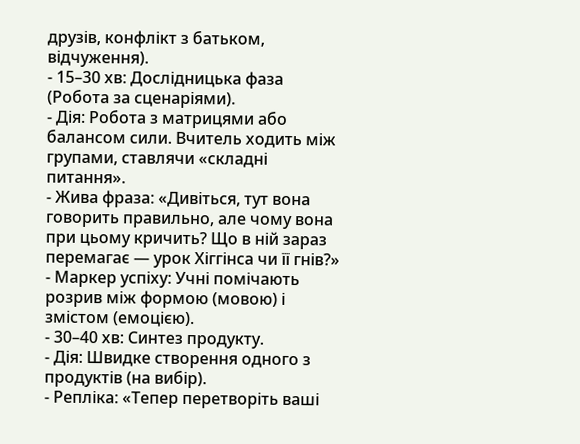друзів, конфлікт з батьком, відчуження).
- 15–30 хв: Дослідницька фаза (Робота за сценаріями).
- Дія: Робота з матрицями або балансом сили. Вчитель ходить між групами, ставлячи «складні питання».
- Жива фраза: «Дивіться, тут вона говорить правильно, але чому вона при цьому кричить? Що в ній зараз перемагає — урок Хіггінса чи її гнів?»
- Маркер успіху: Учні помічають розрив між формою (мовою) і змістом (емоцією).
- 30–40 хв: Синтез продукту.
- Дія: Швидке створення одного з продуктів (на вибір).
- Репліка: «Тепер перетворіть ваші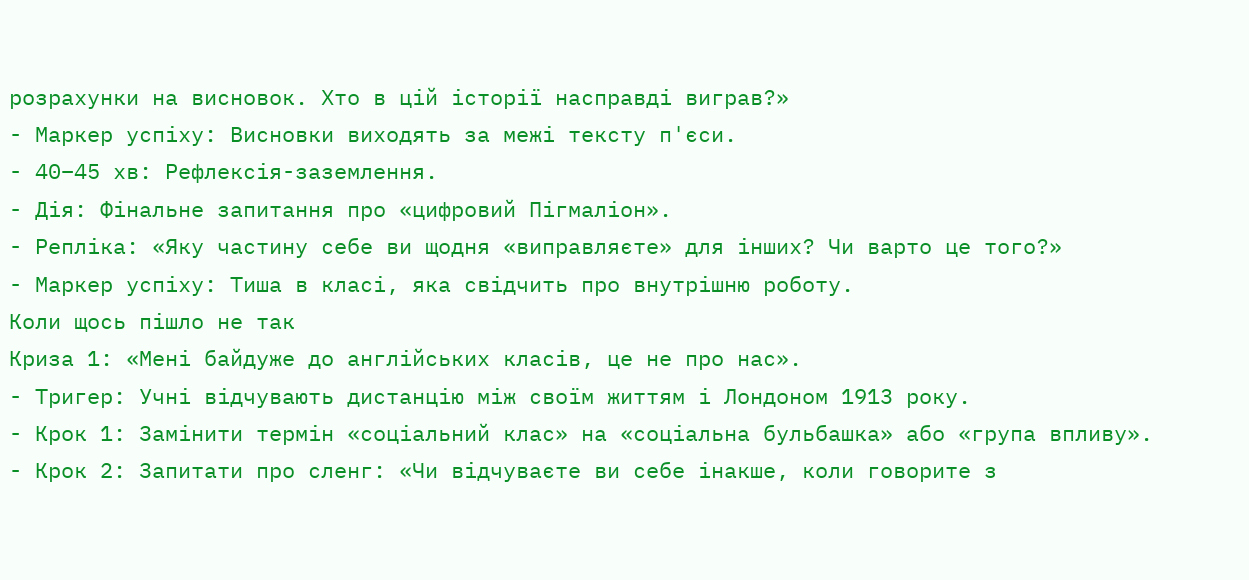розрахунки на висновок. Хто в цій історії насправді виграв?»
- Маркер успіху: Висновки виходять за межі тексту п'єси.
- 40–45 хв: Рефлексія-заземлення.
- Дія: Фінальне запитання про «цифровий Пігмаліон».
- Репліка: «Яку частину себе ви щодня «виправляєте» для інших? Чи варто це того?»
- Маркер успіху: Тиша в класі, яка свідчить про внутрішню роботу.
Коли щось пішло не так
Криза 1: «Мені байдуже до англійських класів, це не про нас».
- Тригер: Учні відчувають дистанцію між своїм життям і Лондоном 1913 року.
- Крок 1: Замінити термін «соціальний клас» на «соціальна бульбашка» або «група впливу».
- Крок 2: Запитати про сленг: «Чи відчуваєте ви себе інакше, коли говорите з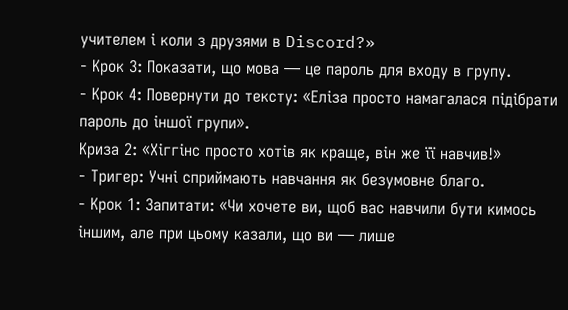учителем і коли з друзями в Discord?»
- Крок 3: Показати, що мова — це пароль для входу в групу.
- Крок 4: Повернути до тексту: «Еліза просто намагалася підібрати пароль до іншої групи».
Криза 2: «Хіггінс просто хотів як краще, він же її навчив!»
- Тригер: Учні сприймають навчання як безумовне благо.
- Крок 1: Запитати: «Чи хочете ви, щоб вас навчили бути кимось іншим, але при цьому казали, що ви — лише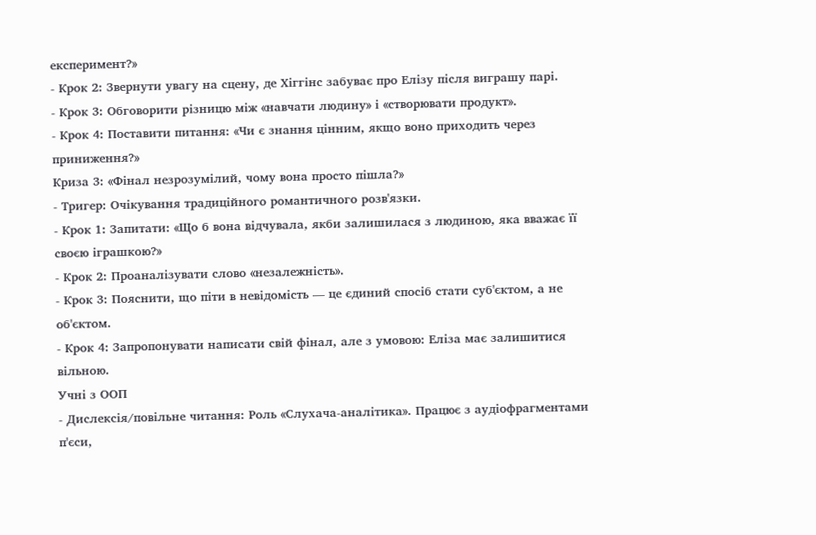експеримент?»
- Крок 2: Звернути увагу на сцену, де Хіггінс забуває про Елізу після виграшу парі.
- Крок 3: Обговорити різницю між «навчати людину» і «створювати продукт».
- Крок 4: Поставити питання: «Чи є знання цінним, якщо воно приходить через приниження?»
Криза 3: «Фінал незрозумілий, чому вона просто пішла?»
- Тригер: Очікування традиційного романтичного розв'язки.
- Крок 1: Запитати: «Що б вона відчувала, якби залишилася з людиною, яка вважає її своєю іграшкою?»
- Крок 2: Проаналізувати слово «незалежність».
- Крок 3: Пояснити, що піти в невідомість — це єдиний спосіб стати суб'єктом, а не об'єктом.
- Крок 4: Запропонувати написати свій фінал, але з умовою: Еліза має залишитися вільною.
Учні з ООП
- Дислексія/повільне читання: Роль «Слухача-аналітика». Працює з аудіофрагментами п'єси,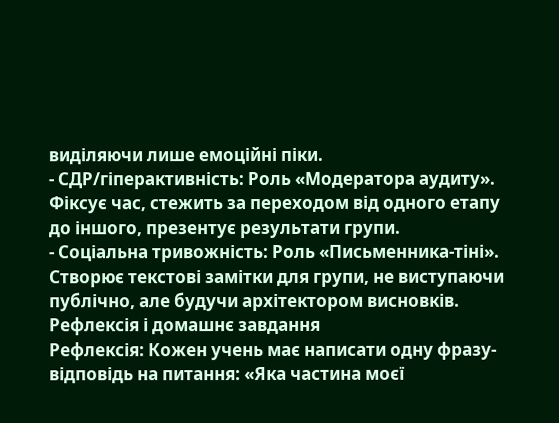виділяючи лише емоційні піки.
- СДР/гіперактивність: Роль «Модератора аудиту». Фіксує час, стежить за переходом від одного етапу до іншого, презентує результати групи.
- Соціальна тривожність: Роль «Письменника-тіні». Створює текстові замітки для групи, не виступаючи публічно, але будучи архітектором висновків.
Рефлексія і домашнє завдання
Рефлексія: Кожен учень має написати одну фразу-відповідь на питання: «Яка частина моєї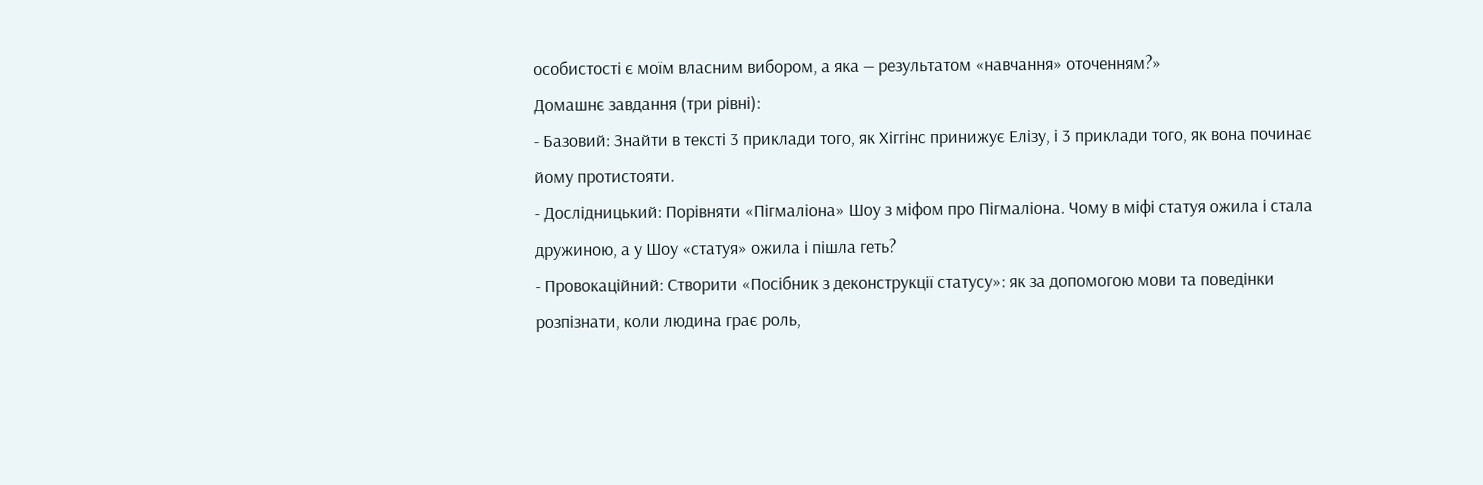особистості є моїм власним вибором, а яка — результатом «навчання» оточенням?»
Домашнє завдання (три рівні):
- Базовий: Знайти в тексті 3 приклади того, як Хіггінс принижує Елізу, і 3 приклади того, як вона починає йому протистояти.
- Дослідницький: Порівняти «Пігмаліона» Шоу з міфом про Пігмаліона. Чому в міфі статуя ожила і стала дружиною, а у Шоу «статуя» ожила і пішла геть?
- Провокаційний: Створити «Посібник з деконструкції статусу»: як за допомогою мови та поведінки розпізнати, коли людина грає роль,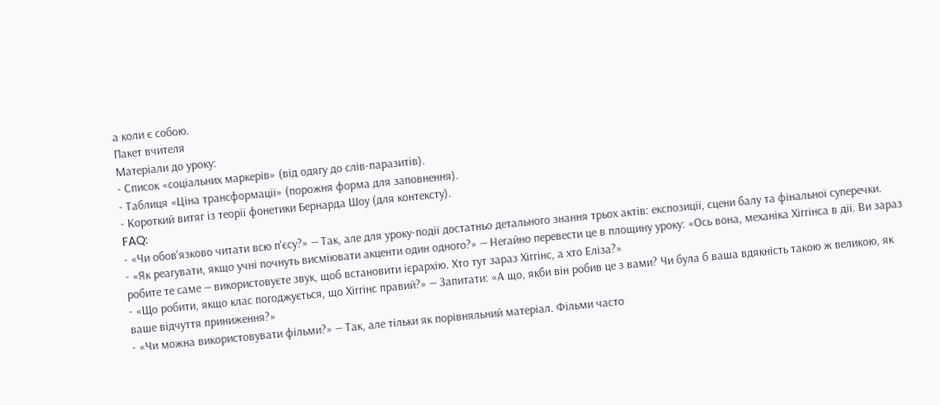а коли є собою.
Пакет вчителя
Матеріали до уроку:
- Список «соціальних маркерів» (від одягу до слів-паразитів).
- Таблиця «Ціна трансформації» (порожня форма для заповнення).
- Короткий витяг із теорії фонетики Бернарда Шоу (для контексту).
FAQ:
- «Чи обов'язково читати всю п'єсу?» — Так, але для уроку-події достатньо детального знання трьох актів: експозиції, сцени балу та фінальної суперечки.
- «Як реагувати, якщо учні почнуть висміювати акценти один одного?» — Негайно перевести це в площину уроку: «Ось вона, механіка Хіггінса в дії. Ви зараз робите те саме — використовуєте звук, щоб встановити ієрархію. Хто тут зараз Хіггінс, а хто Еліза?»
- «Що робити, якщо клас погоджується, що Хіггінс правий?» — Запитати: «А що, якби він робив це з вами? Чи була б ваша вдякність такою ж великою, як ваше відчуття приниження?»
- «Чи можна використовувати фільми?» — Так, але тільки як порівняльний матеріал. Фільми часто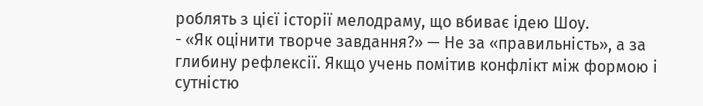роблять з цієї історії мелодраму, що вбиває ідею Шоу.
- «Як оцінити творче завдання?» — Не за «правильність», а за глибину рефлексії. Якщо учень помітив конфлікт між формою і сутністю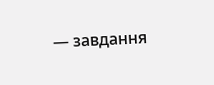— завдання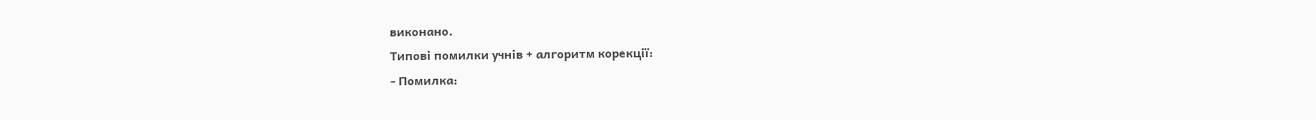виконано.
Типові помилки учнів + алгоритм корекції:
- Помилка: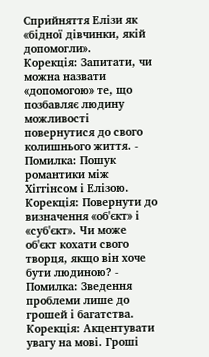Сприйняття Елізи як «бідної дівчинки, якій допомогли».
Корекція: Запитати, чи можна назвати «допомогою» те, що позбавляє людину можливості повернутися до свого колишнього життя. - Помилка: Пошук романтики між Хіггінсом і Елізою.
Корекція: Повернути до визначення «об'єкт» і «суб'єкт». Чи може об'єкт кохати свого творця, якщо він хоче бути людиною? - Помилка: Зведення проблеми лише до грошей і багатства.
Корекція: Акцентувати увагу на мові. Гроші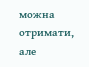можна отримати, але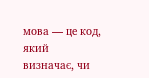мова — це код, який визначає, чи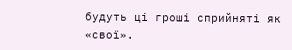будуть ці гроші сприйняті як «свої».